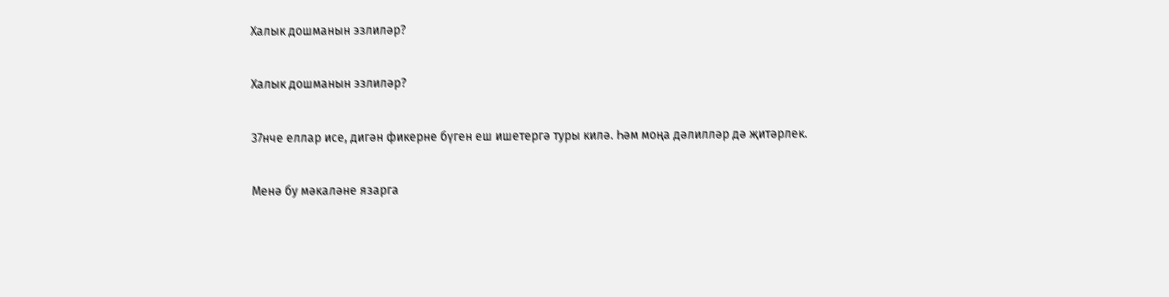Халык дошманын эзлиләр?

Халык дошманын эзлиләр?

37нче еллар исе, дигән фикерне бүген еш ишетергә туры килә. Һәм моңа дәлилләр дә җитәрлек.

Менә бу мәкаләне язарга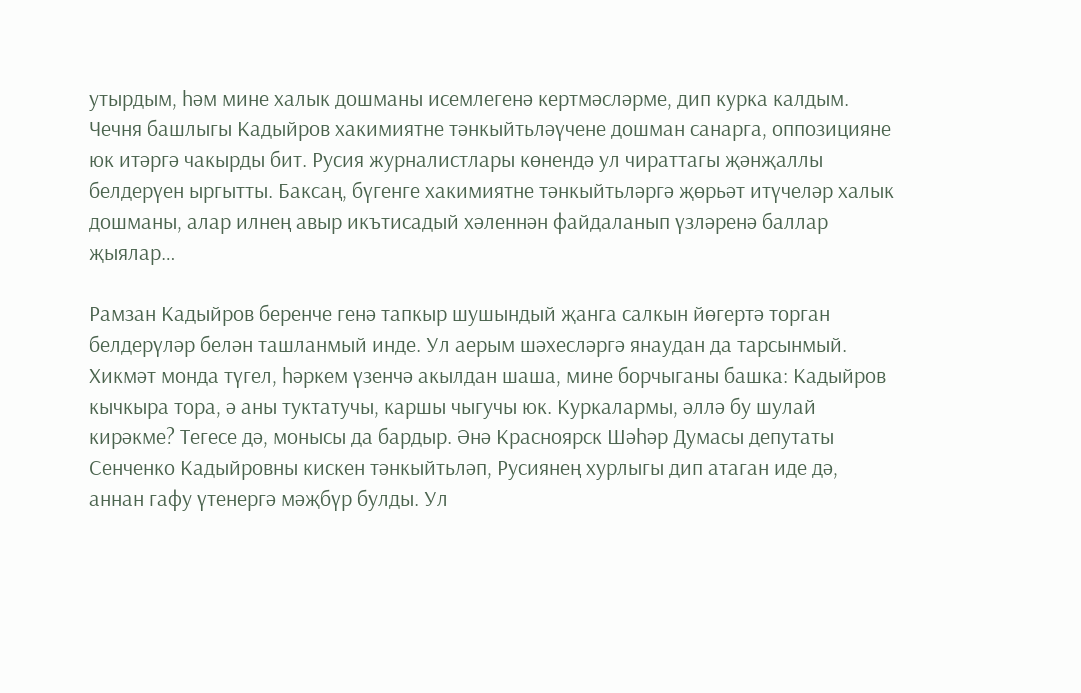утырдым, һәм мине халык дошманы исемлегенә кертмәсләрме, дип курка калдым. Чечня башлыгы Кадыйров хакимиятне тәнкыйтьләүчене дошман санарга, оппозицияне юк итәргә чакырды бит. Русия журналистлары көнендә ул чираттагы җәнҗаллы белдерүен ыргытты. Баксаң, бүгенге хакимиятне тәнкыйтьләргә җөрьәт итүчеләр халык дошманы, алар илнең авыр икътисадый хәленнән файдаланып үзләренә баллар җыялар…

Рамзан Кадыйров беренче генә тапкыр шушындый җанга салкын йөгертә торган белдерүләр белән ташланмый инде. Ул аерым шәхесләргә янаудан да тарсынмый. Хикмәт монда түгел, һәркем үзенчә акылдан шаша, мине борчыганы башка: Кадыйров кычкыра тора, ә аны туктатучы, каршы чыгучы юк. Куркалармы, әллә бу шулай кирәкме? Тегесе дә, монысы да бардыр. Әнә Красноярск Шәһәр Думасы депутаты Сенченко Кадыйровны кискен тәнкыйтьләп, Русиянең хурлыгы дип атаган иде дә, аннан гафу үтенергә мәҗбүр булды. Ул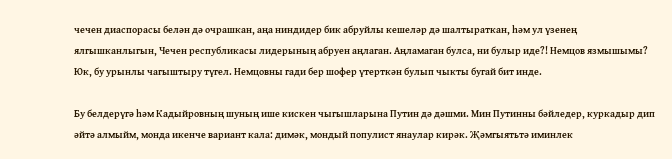чечен диаспорасы белән дә очрашкан, аңа ниндидер бик абруйлы кешеләр дә шалтыраткан, һәм ул үзенең ялгышканлыгын, Чечен республикасы лидерының абруен аңлаган. Аңламаган булса, ни булыр иде?! Немцов язмышымы? Юк, бу урынлы чагыштыру түгел. Немцовны гади бер шофер үтерткән булып чыкты бугай бит инде.

Бу белдерүгә һәм Кадыйровның шуның ише кискен чыгышларына Путин дә дәшми. Мин Путинны бәйледер, куркадыр дип әйтә алмыйм, монда икенче вариант кала: димәк, мондый популист янаулар кирәк. Җәмгыятьтә иминлек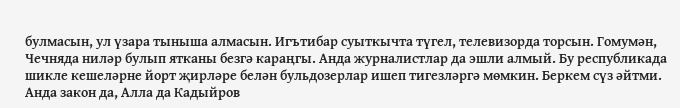булмасын, ул үзара тыныша алмасын. Игътибар суыткычта түгел, телевизорда торсын. Гомумән, Чечняда ниләр булып ятканы безгә караңгы. Анда журналистлар да эшли алмый. Бу республикада шикле кешеләрне йорт җирләре белән бульдозерлар ишеп тигезләргә мөмкин. Беркем сүз әйтми. Анда закон да, Алла да Кадыйров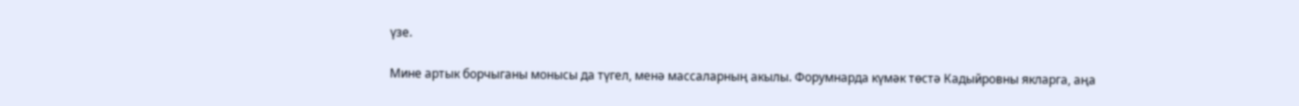үзе.

Мине артык борчыганы монысы да түгел, менә массаларның акылы. Форумнарда күмәк төстә Кадыйровны якларга, аңа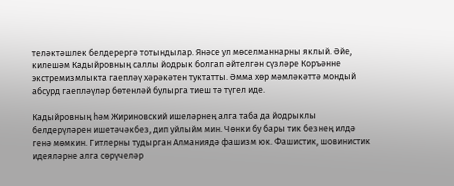теләктәшлек белдерергә тотындылар. Янәсе ул мөселманнарны яклый. Әйе, килешәм Кадыйровның саллы йодрык болгап әйтелгән сүзләре Коръәнне экстремизмлыкта гаепләү хәрәкәтен туктатты. Әмма хөр мәмләкәттә мондый абсурд гаепләүләр бөтенләй булырга тиеш тә түгел иде.

Кадыйровның һәм Жириновский ишеләрнең алга таба да йодрыклы белдерүләрен ишетәчәкбез, дип уйлыйм мин. Чөнки бу бары тик безнең илдә генә мөмкин. Гитлерны тудырган Алманиядә фашизм юк. Фашистик, шовинистик идеяләрне алга сөрүчеләр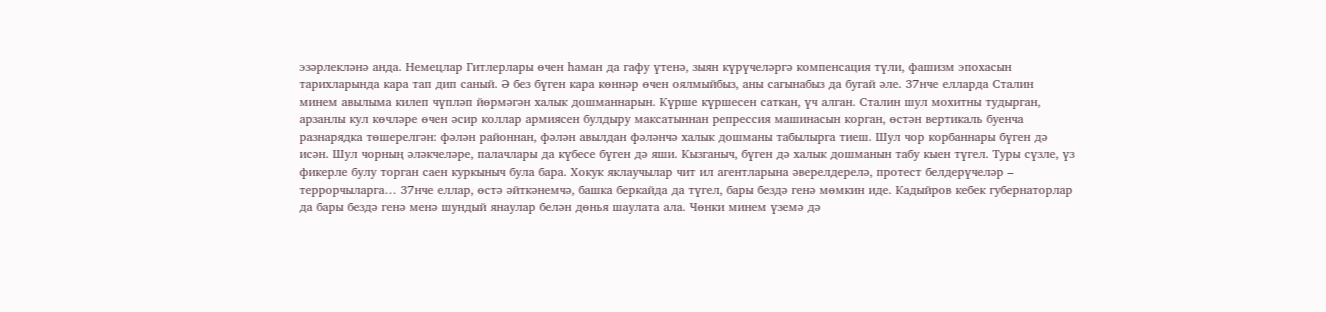эзәрлекләнә анда. Немецлар Гитлерлары өчен һаман да гафу үтенә, зыян күрүчеләргә компенсация түли, фашизм эпохасын тарихларында кара тап дип саный. Ә без бүген кара көннәр өчен оялмыйбыз, аны сагынабыз да бугай әле. 37нче елларда Сталин минем авылыма килеп чүпләп йөрмәгән халык дошманнарын. Күрше күршесен саткан, үч алган. Сталин шул мохитны тудырган, арзанлы кул көчләре өчен әсир коллар армиясен булдыру максатыннан репрессия машинасын корган, өстән вертикаль буенча разнарядка төшерелгән: фәлән районнан, фәлән авылдан фәләнчә халык дошманы табылырга тиеш. Шул чор корбаннары бүген дә исән. Шул чорның әләкчеләре, палачлары да күбесе бүген дә яши. Кызганыч, бүген дә халык дошманын табу кыен түгел. Туры сүзле, үз фикерле булу торган саен куркыныч була бара. Хокук яклаучылар чит ил агентларына әверелдерелә, протест белдерүчеләр – террорчыларга… 37нче еллар, өстә әйткәнемчә, башка беркайда да түгел, бары бездә генә мөмкин иде. Кадыйров кебек губернаторлар да бары бездә генә менә шундый янаулар белән дөнья шаулата ала. Чөнки минем үземә дә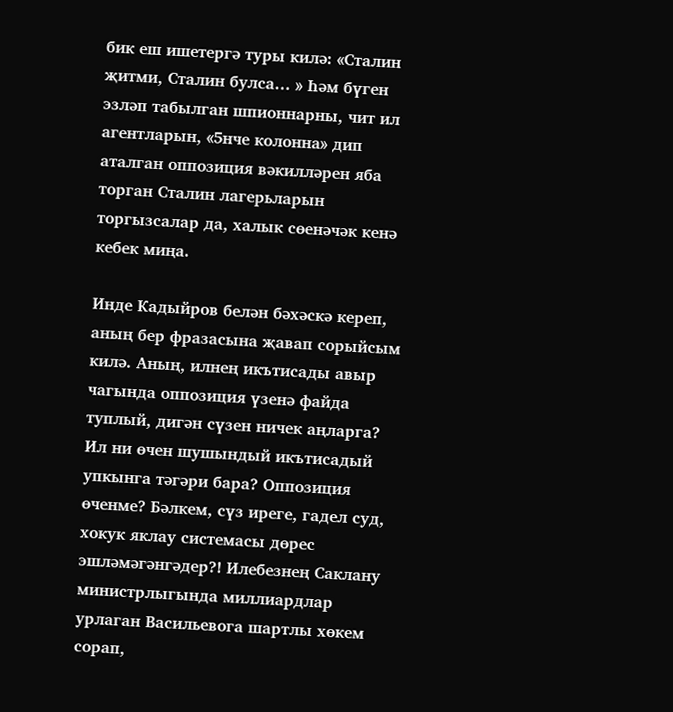бик еш ишетергә туры килә: «Сталин җитми, Сталин булса… » Һәм бүген эзләп табылган шпионнарны, чит ил агентларын, «5нче колонна» дип аталган оппозиция вәкилләрен яба торган Сталин лагерьларын торгызсалар да, халык сөенәчәк кенә кебек миңа.

Инде Кадыйров белән бәхәскә кереп, аның бер фразасына җавап сорыйсым килә. Аның, илнең икътисады авыр чагында оппозиция үзенә файда туплый, дигән сүзен ничек аңларга? Ил ни өчен шушындый икътисадый упкынга тәгәри бара? Оппозиция өченме? Бәлкем, сүз иреге, гадел суд, хокук яклау системасы дөрес эшләмәгәнгәдер?! Илебезнең Саклану министрлыгында миллиардлар урлаган Васильевога шартлы хөкем сорап,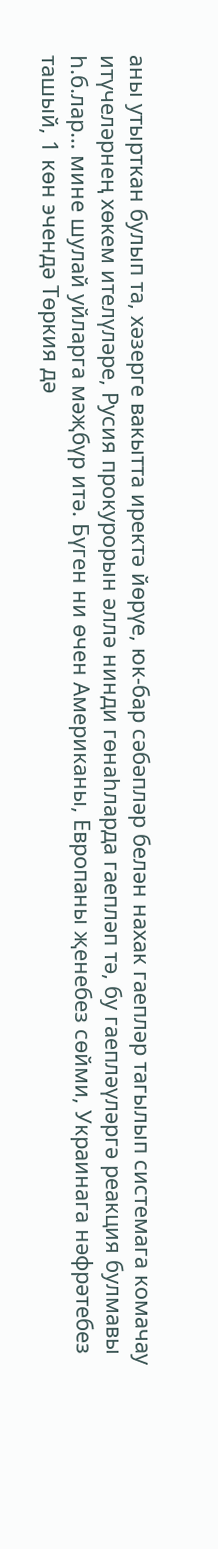аны утырткан булып та, хәзерге вакытта иректә йөрүе, юк-бар сәбәпләр белән нахак гаепләр тагылып системага комачау итүчеләрнең хөкем ителүләре, Русия прокурорын әллә нинди гөнаһларда гаепләп тә, бу гаепләүләргә реакция булмавы һ.б.лар… мине шулай уйларга мәҗбүр итә. Бүген ни өчен Американы, Европаны җенебез сөйми, Украинага нәфрәтебез ташый, 1 көн эчендә Төркия дә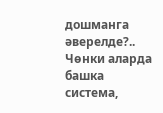дошманга әверелде?.. Чөнки аларда башка система,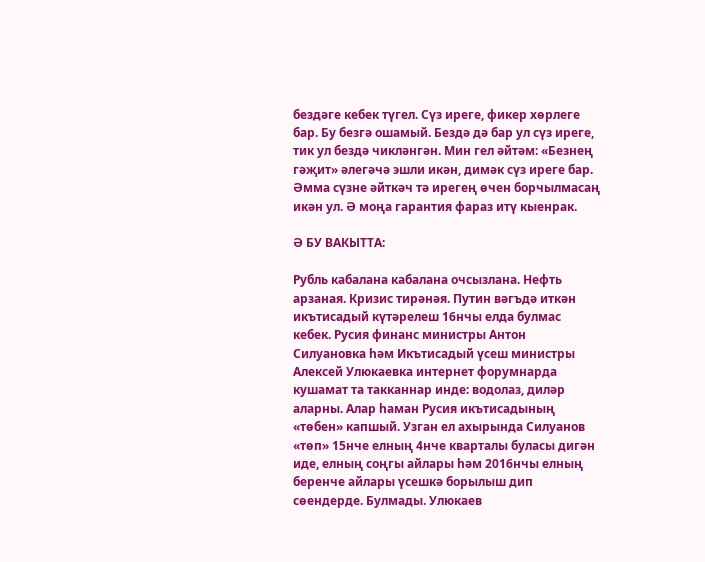бездәге кебек түгел. Сүз иреге, фикер хөрлеге бар. Бу безгә ошамый. Бездә дә бар ул сүз иреге, тик ул бездә чикләнгән. Мин гел әйтәм: «Безнең гәҗит» әлегәчә эшли икән, димәк сүз иреге бар. Әмма сүзне әйткәч тә ирегең өчен борчылмасаң икән ул. Ә моңа гарантия фараз итү кыенрак.

Ә БУ ВАКЫТТА:

Рубль кабалана кабалана очсызлана. Нефть арзаная. Кризис тирәнәя. Путин вәгъдә иткән икътисадый күтәрелеш 16нчы елда булмас кебек. Русия финанс министры Антон Силуановка һәм Икътисадый үсеш министры Алексей Улюкаевка интернет форумнарда кушамат та такканнар инде: водолаз, диләр аларны. Алар һаман Русия икътисадының «төбен» капшый. Узган ел ахырында Силуанов «төп» 15нче елның 4нче кварталы буласы дигән иде, елның соңгы айлары һәм 2016нчы елның беренче айлары үсешкә борылыш дип сөендерде. Булмады. Улюкаев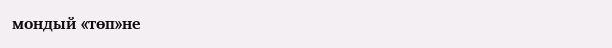мондый «төп»не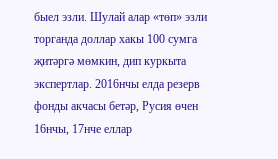быел эзли. Шулай алар «төп» эзли торганда доллар хакы 100 сумга җитәргә мөмкин, дип куркыта экспертлар. 2016нчы елда резерв фонды акчасы бетәр, Русия өчен 16нчы, 17нче еллар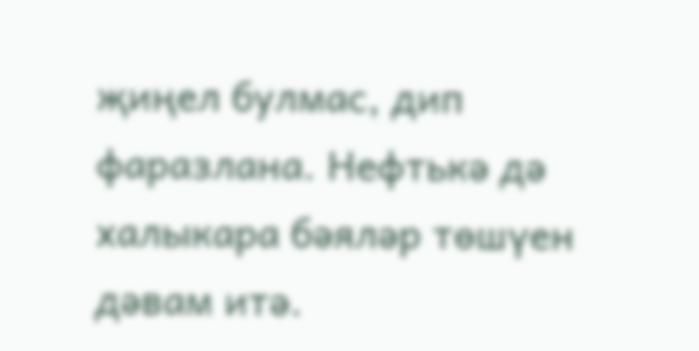җиңел булмас, дип фаразлана. Нефтькә дә халыкара бәяләр төшүен дәвам итә.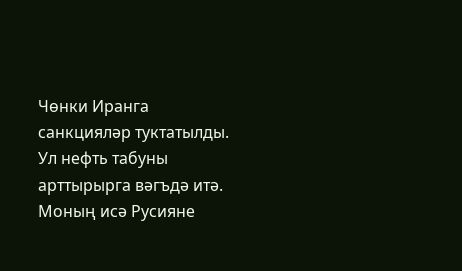Чөнки Иранга санкцияләр туктатылды. Ул нефть табуны арттырырга вәгъдә итә. Моның исә Русияне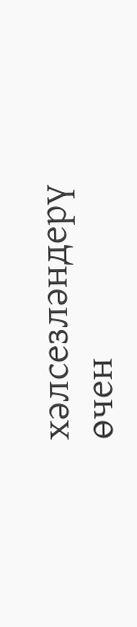хәлсезләндерү өчен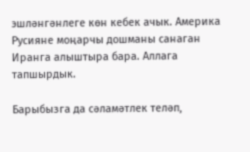эшләнгәнлеге көн кебек ачык. Америка Русияне моңарчы дошманы санаган Иранга алыштыра бара. Аллага тапшырдык.

Барыбызга да сәламәтлек теләп,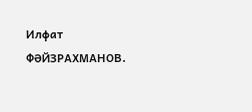Илфат ФӘЙЗРАХМАНОВ.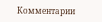Комментарии